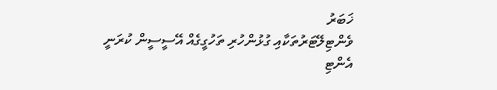ޚަބަރު
ވެންޓިލޭޓަރުތަކާއި ގުޅުންހުރި ތަހުގީގެއް އޭސީސީން ކުރަނީ
އެންޓި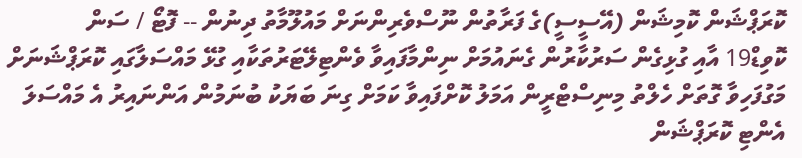ކޮރަޕްޝަން ކޮމިޝަން (އޭސީސީ)ގެ ފަރާތުން ނޫސްވެރިންނަށް މައުލޫމާތު ދިނުން -- ފޮޓޯ / ސަން
ކޮވިޑް19 އާއި ގުޅިގެން ސަރުކާރުން ގެނައުމަށް ނިންމާފައިވާ ވެންޓިލޭޓަރުތަކާއި ގުޅޭ މައްސަލާގައި ކޮރަޕްޝަނަށް މަގުފަހިވާ ގޮތަށް ހެލްތު މިނިސްޓްރީން އަމަލު ކޮށްފައިވާ ކަމަށް ގިނަ ބަޔަކު ބުނަމުން އަންނައިރު އެ މައްސަލަ އެންޓި ކޮރަޕްޝަން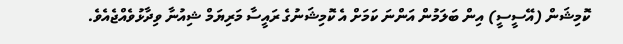ކޮމިޝަން (އޭސީސީ) އިން ބަލަމުން އަންނަ ކަމަށް އެ ކޮމިޝަނުގެ ރައީސާ މަރިޔަމް ޝިއުނާ ވިދާޅުވެއްޖެއެވެ.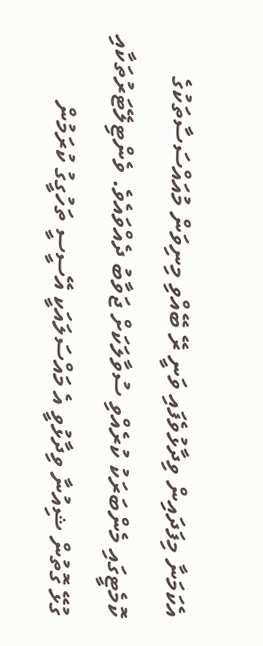އެކަމަނާ މިފަދައިން ވިދާޅުވެފައި ވަނީ ރޭ ބޭއްވި މިނިވަން މުއައްސަސާތަކުގެ ކޮމެޓީގައި މެންބަރަކު ކުރެއްވި ސުވާލަކަށް ޖަވާބު ދެއްވައެވެ. ވެންޓިލޭޓަރުތަކާއި ގުޅޭ ގޮތުން ޝިއުނާ ވިދާޅުވީ އެ މައްސަލައަކީ އޭސީސީ ތަހުގީގު ކުރަމުން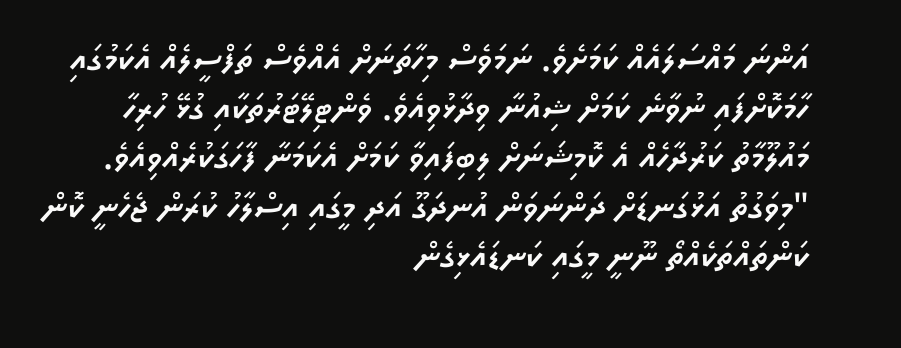އަންނަ މައްސަލައެއް ކަމަށެވެ. ނަމަވެސް މިހާތަނަށް އެއްވެސް ތަފްސީލެއް އެކަމުގައި ހާމަކޮށްފައި ނުވާނެ ކަމަށް ޝިއުނާ ވިދާޅުވިއެވެ. ވެންޓިލޭޓަރުތަކާއި ގުޅޭ ހުރިހާ މައުލޫމާތު ކަރުދާހެއް އެ ކޮމިޝަނަށް ލިބިފައިވާ ކަމަށް އެކަމަނާ ފާހަގަކުރެއްވިއެވެ.
"މިވަގުތު އަޅުގަނޑަށް ދަންނަވަން އުނދަގޫ އަދި މީގައި އިސްލާހު ކުރަން ޖެހެނީ ކޮން ކަންތައްތަކެއްތޯ ނޫނީ މީގައި ކަނޑައެޅިގެން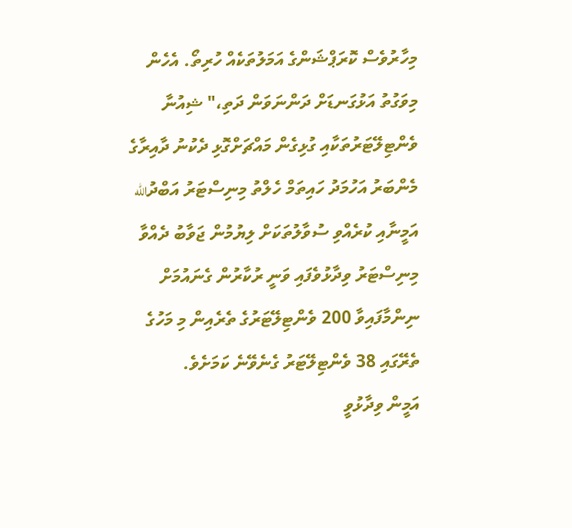މިހާރުވެސް ކޮރަޕްޝަންގެ އަމަލުތަކެއް ހުރިތޯ. އެހެން މިވަގުތު އަޅުގަނޑަށް ދަންނަވަން ދަތި،" ޝިއުނާ
ވެންޓިލޭޓަރުތަކާއި ގުޅިގެން މައްޗަށްގޮޅި ދެކުނު ދާއިރާގެ މެންބަރު އަހުމަދު ހައިތަމް ހެލްތު މިނިސްޓަރު އަބްދުالله އަމީނާއި ކުރެއްވި ސުވާލުތަކަށް ލިޔުމުން ޖަވާބު ދެއްވާ މިނިސްޓަރު ވިދާޅުވެފައި ވަނީ ރުކާރުން ގެނައުމަށް ނިންމާފައިވާ 200 ވެންޓިލޭޓަރުގެ ތެރެއިން މި މަހުގެ ތެރޭގައި 38 ވެންޓިލޭޓަރު ގެނެވޭނެ ކަމަށެވެ.
އަމީން ވިދާޅުވީ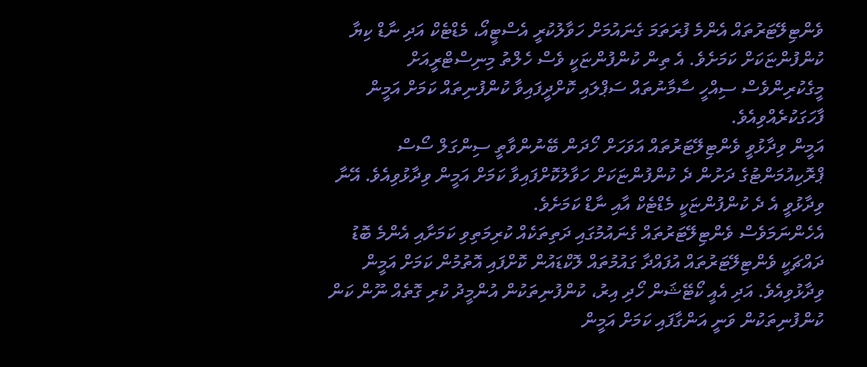ވެންޓިލޭޓަރުތައް އެންމެ ފުރަތަމަ ގެނައުމަށް ހަވާލުކުރީ އެސްޓީއޯ، މެޑްޓެކް އަދި ނާޑް ކިޔާ ކުންފުންޏަކަށް ކަމަށެވެ. އެ ތިން ކުންފުންޏަކީ ވެސް ހެލްތު މިނިސްޓްރީއަށް މީގެކުރިންވެސް ސިއްހީ ސާމާނުތައް ސަޕްލައި ކޮށްދީފައިވާ ކުންފުނިތައް ކަމަށް އަމީން ފާހަގަކުރެއްވިއެވެ.
އަމީން ވިދާޅުވީ ވެންޓިލޭޓަރުތައް އަވަހަށް ހޯދަން ބޭނުންވާތީ ސިންގަލް ސޯސް ޕްރޮކިއުމަންޓުގެ ދަށުން ދެ ކުންފުންޏަކަށް ހަވާލުކޮށްފައިވާ ކަމަށް އަމީން ވިދާޅުވިއެވެ. އޭނާ ވިދާޅުވީ އެ ދެ ކުންފުންޏަކީ މެޑްޓެކް އާއި ނާޑް ކަމަށެވެ.
އެހެންނަމަވެސް ވެންޓިލޭޓަރުތައް ގެނައުމުގައި ދަތިތަކެއް ކުރިމަތިވި ކަމަށާއި އެންމެ ބޮޑު ދައްޗަކީ ވެންޓިލޭޓަރުތައް އުފައްދާ ގައުމުތައް ލޮކްޑައުން ކޮށްފައި އޮތުމުން ކަމަށް އަމީން ވިދާޅުވިއެވެ. އަދި އެއީ ކޯޓޭޝަން ހޯދި އިރު، ކުންފުނިތަކުން އުންމީދު ކުރި ގޮތެއް ނޫން ކަން ކުންފުނިތަކުން ވަނީ އަންގާފައި ކަމަށް އަމީން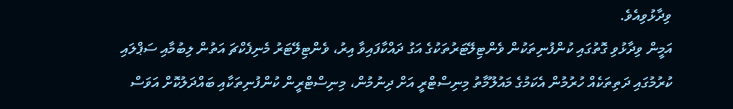ވިދާޅުވިއެވެ.
އަމީން ވިދާޅުވި ގޮތުގައި ކުންފުނިތަކުން ވެންޓިލޭޓަރުތަކުގެ އަގު ދައްކާފައިވާ އިރު، ވެންޓިލޭޓަރު މެނިފެކްޗަ އަތުން ލިބުމާއި ސަޕްލައި ކުރުމުގައި ދަތިތަކެއް ހުރުމުން އެކަމުގެ މައުލޫމާތު މިނިސްޓްރީ އަށް ދިނުމުން، މިނިސްޓްރީން ކުންފުނިތަކާއި ބައްދަލުކޮށް އަވަސް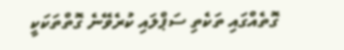ގޮތެއްގައި ތަކެތި ސަޕްލައި ކުރެވޭނެ ގޮތްތަކަކީ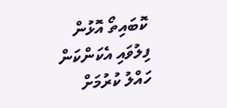ކޮބައިތޯ އޮޅުން ފިލުވައި އެކަންކަން ހައްލު ކުރުމަށް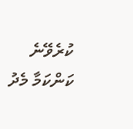ކުރެވޭނެ ކަންކަމާ މެދު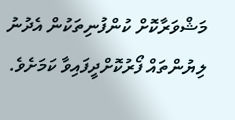މަޝްވަރާކޮށް ކުންފުނިތަކުން އެދުނު ލިޔުންތައް ފޯރުކޮށްދީފައިވާ ކަމަށެވެ.